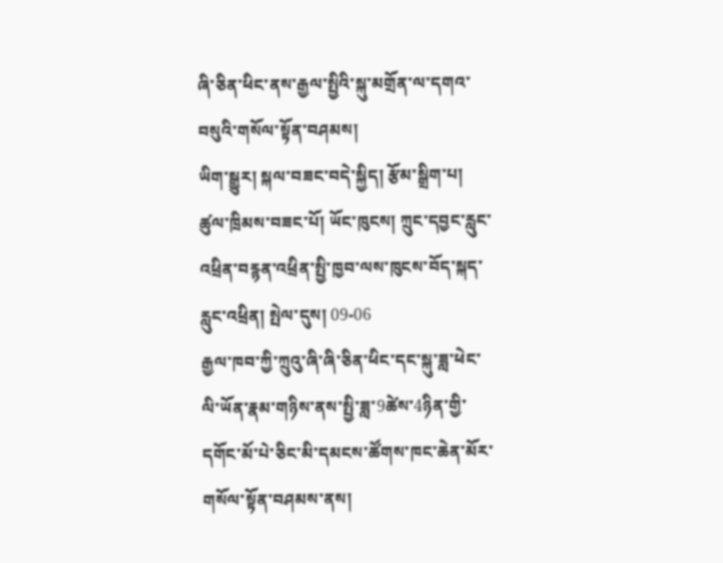ཞི་ཅིན་ཕིང་ནས་རྒྱལ་སྤྱིའི་སྐུ་མགྲོན་ལ་དགའ་བསུའི་གསོལ་སྟོན་བཤམས།
ཡིག་སྒྱུར། སྐལ་བཟང་བདེ་སྐྱིད། རྩོམ་སྒྲིག་པ། ཚུལ་ཁྲིམས་བཟང་པོ། ཡོང་ཁུངས། ཀྲུང་དབྱང་རླུང་འཕྲིན་བརྙན་འཕྲིན་སྤྱི་ཁྱབ་ལས་ཁུངས་བོད་སྐད་རླུང་འཕྲིན། སྤེལ་དུས། 09-06
རྒྱལ་ཁབ་ཀྱི་ཀྲུའུ་ཞི་ཞི་ཅིན་ཕིང་དང་སྐུ་ཟླ་ཕེང་ལི་ཡོན་རྣམ་གཉིས་ནས་སྤྱི་ཟླ་9ཚེས་4ཉིན་གྱི་དགོང་མོ་པེ་ཅིང་མི་དམངས་ཚོགས་ཁང་ཆེན་མོར་གསོལ་སྟོན་བཤམས་ནས།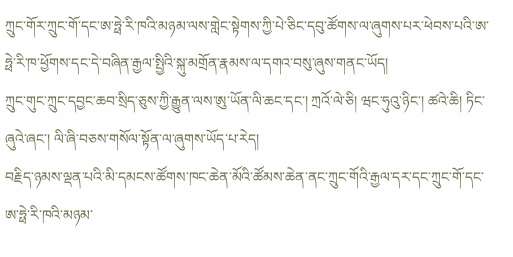ཀྲུང་གོར་ཀྲུང་གོ་དང་ཨ་ཧྥེ་རི་ཁའི་མཉམ་ལས་གླེང་སྟེགས་ཀྱི་པེ་ཅིང་དབུ་ཚོགས་ལ་ཞུགས་པར་ཕེབས་པའི་ཨ་ཧྥེ་རི་ཁ་ཕྱོགས་དང་དེ་བཞིན་རྒྱལ་སྤྱིའི་སྐུ་མགྲོན་རྣམས་ལ་དགའ་བསུ་ཞུས་གནང་ཡོད།
ཀྲུང་གུང་ཀྲུང་དབྱང་ཆབ་སྲིད་ཅུས་ཀྱི་རྒྱུན་ལས་ཨུ་ཡོན་ལི་ཆང་དང་། ཀྲའོ་ལེ་ཅི། ཝང་ཧུའུ་ཉིང་། ཚའེ་ཆི། ཏིང་ཞུའེ་ཞང་། ལི་ཞི་བཅས་གསོལ་སྟོན་ལ་ཞུགས་ཡོད་པ་རེད།
བརྗིད་ཉམས་ལྡན་པའི་མི་དམངས་ཚོགས་ཁང་ཆེན་མོའི་ཚོམས་ཆེན་ནང་ཀྲུང་གོའི་རྒྱལ་དར་དང་ཀྲུང་གོ་དང་ཨ་ཧྥེ་རི་ཁའི་མཉམ་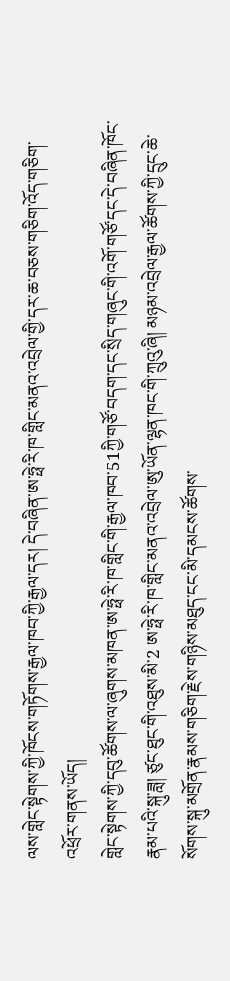ལས་གླེང་སྟེགས་ཀྱི་ཁོངས་གཏོགས་རྒྱལ་ཁབ་ཀྱི་རྒྱལ་དར། དེ་བཞིན་ཨ་ཧྥེ་རི་ཁ་གླིང་མནའ་འབྲེལ་གྱི་དར་ཆ་བཅས་གཅིག་འོད་གཅིག་འཕྲོར་གནས་ཡོད།
གླེང་སྟེགས་ཀྱི་དབུ་ཚོགས་ལ་ཞུགས་མཁན་ཨ་ཧྥེ་རི་ཁ་གླིང་གི་རྒྱལ་ཁབ་51ཀྱི་གཙོ་བདག་དང་སྲིད་གཞུང་གི་འགོ་གཙོ་དང་དེ་བཞིན་ཁོང་རྣམ་པའི་སྐུ་ཟླ། ཙུང་ཐུང་གི་འཐུས་མི་2 ཨ་ཧྥེ་རི་ཁ་གླིང་མནའ་འབྲེལ་ཨུ་ཡོན་ལྷན་ཁང་གི་ཀྲུའུ་ཞི། མཉམ་འབྲེལ་རྒྱལ་ཚོགས་ཀྱི་དྲུང་ཆེ་སོགས་སྐུ་མགྲོན་རྣམས་གཅིག་རྗེས་གཉིས་མཐུད་ངང་མི་དམངས་ཚོགས་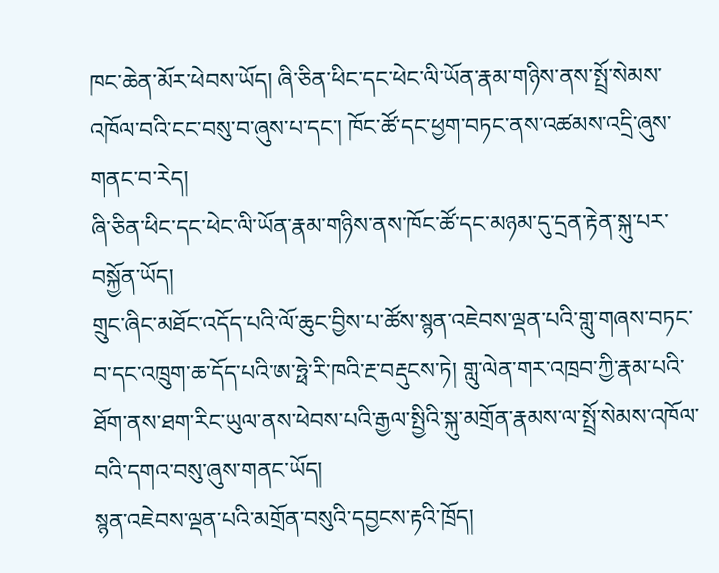ཁང་ཆེན་མོར་ཕེབས་ཡོད། ཞི་ཅིན་ཕིང་དང་ཕེང་ལི་ཡོན་རྣམ་གཉིས་ནས་སྤྲོ་སེམས་འཁོལ་བའི་ངང་བསུ་བ་ཞུས་པ་དང་། ཁོང་ཚོ་དང་ཕྱག་བཏང་ནས་འཚམས་འདྲི་ཞུས་གནང་བ་རེད།
ཞི་ཅིན་ཕིང་དང་ཕེང་ལི་ཡོན་རྣམ་གཉིས་ནས་ཁོང་ཚོ་དང་མཉམ་དུ་དྲན་རྟེན་སྐུ་པར་བསྐྱོན་ཡོད།
གྲུང་ཞིང་མཐོང་འདོད་པའི་ལོ་ཆུང་བྱིས་པ་ཚོས་སྙན་འཇེབས་ལྡན་པའི་གླུ་གཞས་བཏང་བ་དང་འཁྲུག་ཆ་དོད་པའི་ཨ་ཧྥེ་རི་ཁའི་རྔ་བརྡུངས་ཏེ། གླུ་ལེན་གར་འཁྲབ་ཀྱི་རྣམ་པའི་ཐོག་ནས་ཐག་རིང་ཡུལ་ནས་ཕེབས་པའི་རྒྱལ་སྤྱིའི་སྐུ་མགྲོན་རྣམས་ལ་སྤྲོ་སེམས་འཁོལ་བའི་དགའ་བསུ་ཞུས་གནང་ཡོད།
སྙན་འཇེབས་ལྡན་པའི་མགྲོན་བསུའི་དབྱངས་རྟའི་ཁྲོད།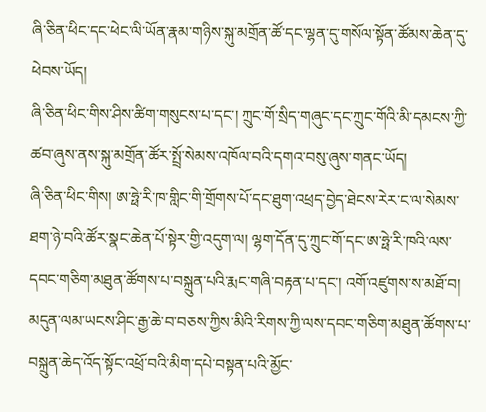ཞི་ཅིན་ཕིང་དང་ཕེང་ལི་ཡོན་རྣམ་གཉིས་སྐུ་མགྲོན་ཚོ་དང་ལྷན་དུ་གསོལ་སྟོན་ཚོམས་ཆེན་དུ་ཕེབས་ཡོད།
ཞི་ཅིན་ཕིང་གིས་ཤིས་ཚིག་གསུངས་པ་དང་། ཀྲུང་གོ་སྲིད་གཞུང་དང་ཀྲུང་གོའི་མི་དམངས་ཀྱི་ཚབ་ཞུས་ནས་སྐུ་མགྲོན་ཚོར་སྤྲོ་སེམས་འཁོལ་བའི་དགའ་བསུ་ཞུས་གནང་ཡོད།
ཞི་ཅིན་ཕིང་གིས། ཨ་ཧྥེ་རི་ཁ་གླིང་གི་གྲོགས་པོ་དང་ཐུག་འཕྲད་བྱེད་ཐེངས་རེར་ང་ལ་སེམས་ཐག་ཉེ་བའི་ཚོར་སྣང་ཆེན་པོ་སྟེར་གྱི་འདུག་ལ། ལྷག་དོན་དུ་ཀྲུང་གོ་དང་ཨ་ཧྥེ་རི་ཁའི་ལས་དབང་གཅིག་མཐུན་ཚོགས་པ་བསྐྲུན་པའི་རྨང་གཞི་བརྟན་པ་དང་། འགོ་འཛུགས་ས་མཐོ་བ། མདུན་ལམ་ཡངས་ཤིང་རྒྱ་ཆེ་བ་བཅས་ཀྱིས་མིའི་རིགས་ཀྱི་ལས་དབང་གཅིག་མཐུན་ཚོགས་པ་བསྐྲུན་ཆེད་འོད་སྟོང་འཕྲོ་བའི་མིག་དཔེ་བསྟན་པའི་མྱོང་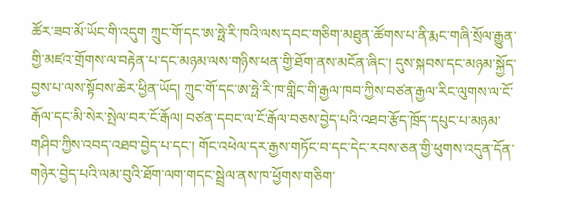ཚོར་ཟབ་མོ་ཡོང་གི་འདུག ཀྲུང་གོ་དང་ཨ་ཧྥེ་རི་ཁའི་ལས་དབང་གཅིག་མཐུན་ཚོགས་པ་ནི་རྨང་གཞི་སྲོལ་རྒྱུན་གྱི་མཛའ་གྲོགས་ལ་བརྟེན་པ་དང་མཉམ་ལས་གཉིས་ཕན་གྱི་ཐོག་ནས་མངོན་ཞིང་། དུས་སྐབས་དང་མཉམ་སྐྱོད་བྱས་པ་ལས་སྟོབས་ཆེར་ཕྱིན་ཡོད། ཀྲུང་གོ་དང་ཨ་ཧྥེ་རི་ཁ་གླིང་གི་རྒྱལ་ཁབ་ཀྱིས་བཙན་རྒྱལ་རིང་ལུགས་ལ་ངོ་རྒོལ་དང་མི་སེར་སྤེལ་བར་ངོ་རྒོལ། བཙན་དབང་ལ་ངོ་རྒོལ་བཅས་བྱེད་པའི་འཐབ་རྩོད་ཁྲོད་དཔུང་པ་མཉམ་གཤིབ་ཀྱིས་འབད་འཐབ་བྱེད་པ་དང་། གོང་འཕེལ་དར་རྒྱས་གཏོང་བ་དང་དེང་རབས་ཅན་གྱི་ཕུགས་འདུན་དོན་གཉེར་བྱེད་པའི་ལམ་བུའི་ཐོག་ལག་གདང་སྦྲེལ་ནས་ཁ་ཕྱོགས་གཅིག་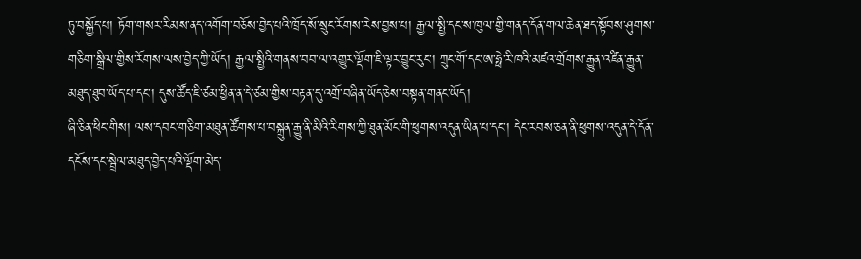ཏུ་བསྐྱོད་པ། ཏོག་གསར་རིམས་ནད་འགོག་བཅོས་བྱེད་པའི་ཁྲོད་སོ་སྲུང་རོགས་རེས་བྱས་པ། རྒྱལ་སྤྱི་དང་ས་ཁུལ་གྱི་གནད་དོན་གལ་ཆེན་ཐད་སྟོབས་ཤུགས་གཅིག་སྒྲིལ་གྱིས་རོགས་ལས་བྱེད་ཀྱི་ཡོད། རྒྱལ་སྤྱིའི་གནས་བབ་ལ་འགྱུར་ལྡོག་ཇི་ལྟར་བྱུང་རུང་། ཀྲུང་གོ་དང་ཨ་ཧྥེ་རི་ཁའི་མཛའ་གྲོགས་རྒྱུན་འཛིན་རྒྱུན་མཐུད་ཐུབ་ཡོད་པ་དང་། དུས་ཚོད་ཇི་ཙམ་ཕྱིན་ན་དེ་ཙམ་གྱིས་བརྟན་དུ་འགྲོ་བཞིན་ཡོད་ཅེས་བསྟན་གནང་ཡོད།
ཞི་ཅིན་ཕིང་གིས། ལས་དབང་གཅིག་མཐུན་ཚོགས་པ་བསྐྲུན་རྒྱུ་ནི་མིའི་རིགས་ཀྱི་ཐུན་མོང་གི་ཕུགས་འདུན་ཡིན་པ་དང་། དེང་རབས་ཅན་ནི་ཕུགས་འདུན་དེ་དོན་དངོས་དང་སྦྲེལ་མཐུད་བྱེད་པའི་ལྡོག་མེད་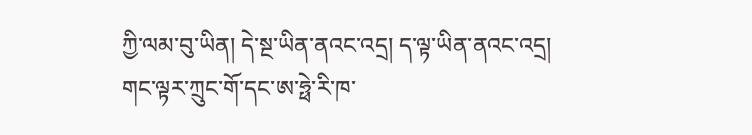ཀྱི་ལམ་བུ་ཡིན། དེ་སྔ་ཡིན་ནའང་འདྲ། ད་ལྟ་ཡིན་ནའང་འདྲ། གང་ལྟར་ཀྲུང་གོ་དང་ཨ་ཧྥེ་རི་ཁ་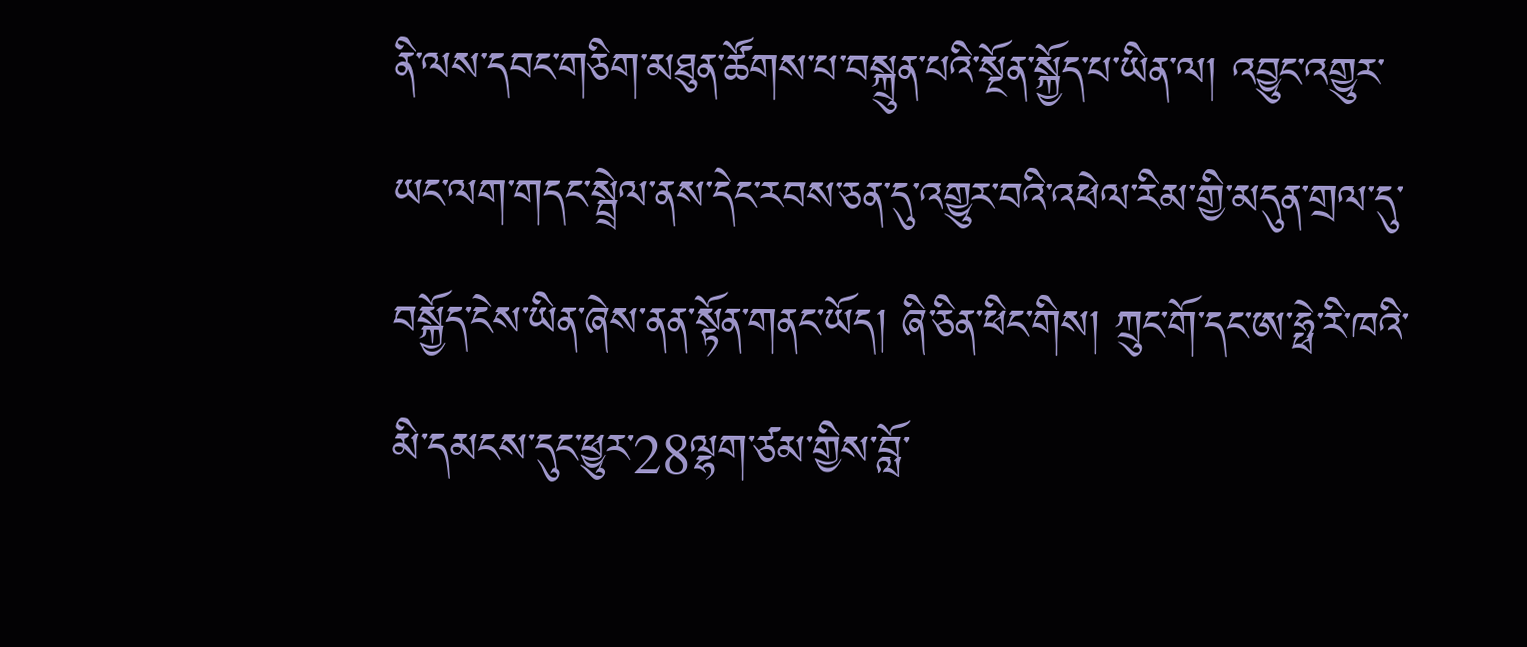ནི་ལས་དབང་གཅིག་མཐུན་ཚོགས་པ་བསྐྲུན་པའི་སྔོན་སྐྱོད་པ་ཡིན་ལ། འབྱུང་འགྱུར་ཡང་ལག་གདང་སྦྲེལ་ནས་དེང་རབས་ཅན་དུ་འགྱུར་བའི་འཕེལ་རིམ་གྱི་མདུན་གྲལ་དུ་བསྐྱོད་ངེས་ཡིན་ཞེས་ནན་སྟོན་གནང་ཡོད། ཞི་ཅིན་ཕིང་གིས། ཀྲུང་གོ་དང་ཨ་ཧྥེ་རི་ཁའི་མི་དམངས་དུང་ཕྱུར་28ལྷག་ཙམ་གྱིས་བློ་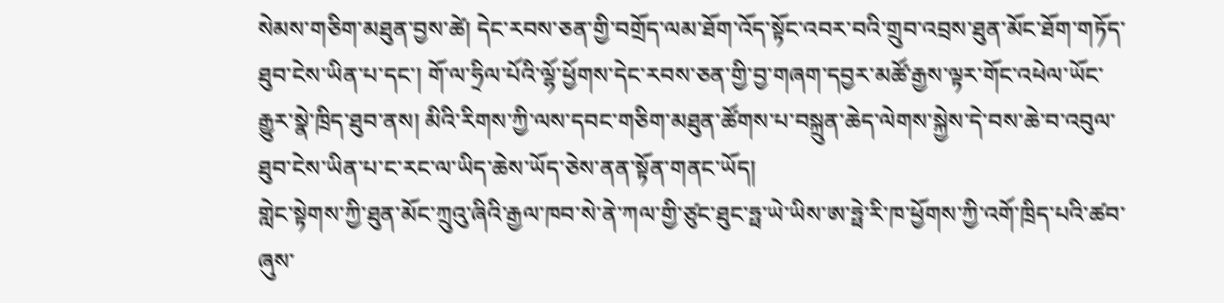སེམས་གཅིག་མཐུན་བྱས་ཚེ། དེང་རབས་ཅན་གྱི་བགྲོད་ལམ་ཐོག་འོད་སྟོང་འབར་བའི་གྲུབ་འབྲས་ཐུན་མོང་ཐོག་གཏོད་ཐུབ་ངེས་ཡིན་པ་དང་། གོ་ལ་ཧྲིལ་པོའི་ལྷོ་ཕྱོགས་དེང་རབས་ཅན་གྱི་བྱ་གཞག་དབྱར་མཚོ་རྒྱས་ལྟར་གོང་འཕེལ་ཡོང་རྒྱུར་སྣེ་ཁྲིད་ཐུབ་ནས། མིའི་རིགས་ཀྱི་ལས་དབང་གཅིག་མཐུན་ཚོགས་པ་བསྐྲུན་ཆེད་ལེགས་སྐྱེས་དེ་བས་ཆེ་བ་འབུལ་ཐུབ་ངེས་ཡིན་པ་ང་རང་ལ་ཡིད་ཆེས་ཡོད་ཅེས་ནན་སྟོན་གནང་ཡོད།
གླེང་སྟེགས་ཀྱི་ཐུན་མོང་ཀྲུའུ་ཞིའི་རྒྱལ་ཁབ་སེ་ནེ་ཀལ་གྱི་ཙུང་ཐུང་ཧྥ་ཡེ་ཡིས་ཨ་ཧྥེ་རི་ཁ་ཕྱོགས་ཀྱི་འགོ་ཁྲིད་པའི་ཚབ་ཞུས་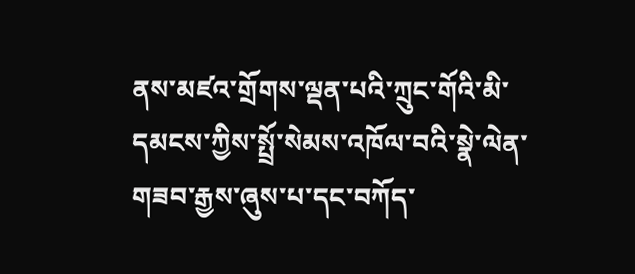ནས་མཛའ་གྲོགས་ལྡན་པའི་ཀྲུང་གོའི་མི་དམངས་ཀྱིས་སྤྲོ་སེམས་འཁོལ་བའི་སྣེ་ལེན་གཟབ་རྒྱས་ཞུས་པ་དང་བཀོད་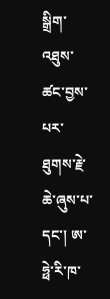སྒྲིག་འཐུས་ཚང་བྱས་པར་ཐུགས་རྗེ་ཆེ་ཞུས་པ་དང་། ཨ་ཧྥེ་རི་ཁ་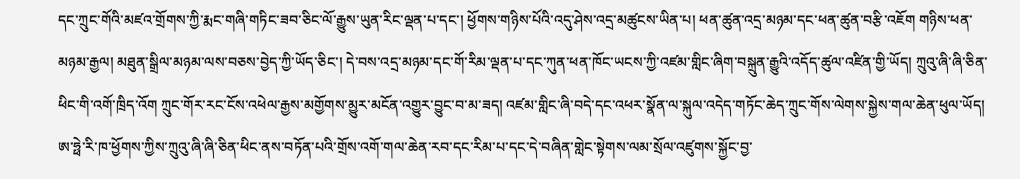དང་ཀྲུང་གོའི་མཛའ་གྲོགས་ཀྱི་རྨང་གཞི་གཏིང་ཟབ་ཅིང་ལོ་རྒྱུས་ཡུན་རིང་ལྡན་པ་དང་། ཕྱོགས་གཉིས་པོའི་འདུ་ཤེས་འདྲ་མཚུངས་ཡིན་པ། ཕན་ཚུན་འདྲ་མཉམ་དང་ཕན་ཚུན་བརྩི་འཇོག གཉིས་ཕན་མཉམ་རྒྱལ། མཐུན་སྒྲིལ་མཉམ་ལས་བཅས་བྱེད་ཀྱི་ཡོད་ཅིང་། དེ་བས་འདྲ་མཉམ་དང་གོ་རིམ་ལྡན་པ་དང་ཀུན་ཕན་ཁོང་ཡངས་ཀྱི་འཛམ་གླིང་ཞིག་བསྐྲུན་རྒྱུའི་འདོད་ཚུལ་འཛིན་གྱི་ཡོད། ཀྲུའུ་ཞི་ཞི་ཅིན་ཕིང་གི་འགོ་ཁྲིད་འོག ཀྲུང་གོར་རང་ངོས་འཕེལ་རྒྱས་མགྱོགས་མྱུར་མངོན་འགྱུར་བྱུང་བ་མ་ཟད། འཛམ་གླིང་ཞི་བདེ་དང་འཕར་སྣོན་ལ་སྐུལ་འདེད་གཏོང་ཆེད་ཀྲུང་གོས་ལེགས་སྐྱེས་གལ་ཆེན་ཕུལ་ཡོད། ཨ་ཧྥེ་རི་ཁ་ཕྱོགས་ཀྱིས་ཀྲུའུ་ཞི་ཞི་ཅིན་ཕིང་ནས་བཏོན་པའི་གྲོས་འགོ་གལ་ཆེན་རབ་དང་རིམ་པ་དང་དེ་བཞིན་གླེང་སྟེགས་ལམ་སྲོལ་འཛུགས་སྐྱོང་བྱ་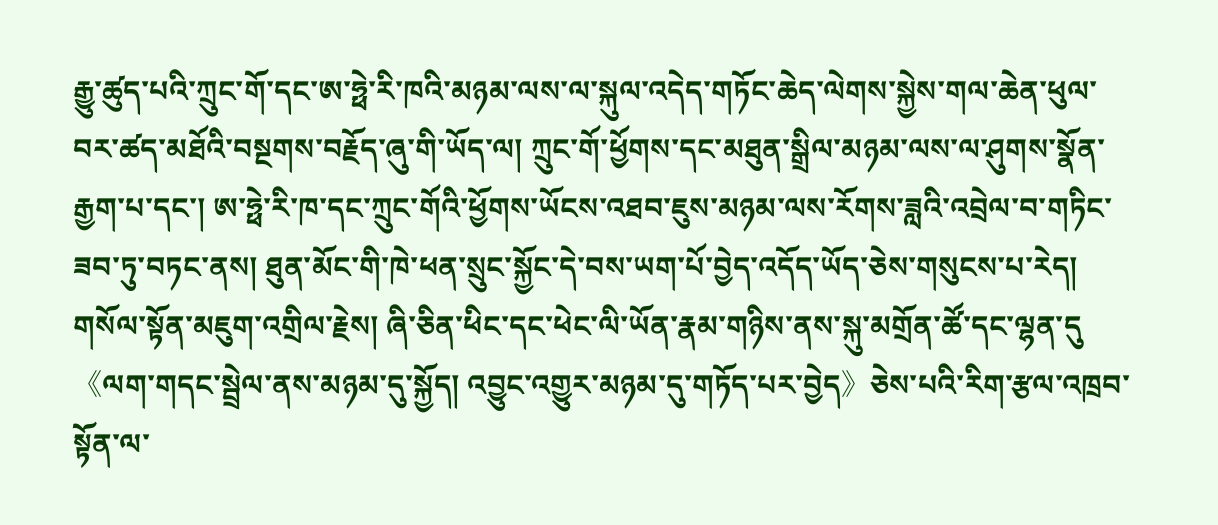རྒྱུ་ཚུད་པའི་ཀྲུང་གོ་དང་ཨ་ཧྥེ་རི་ཁའི་མཉམ་ལས་ལ་སྐུལ་འདེད་གཏོང་ཆེད་ལེགས་སྐྱེས་གལ་ཆེན་ཕུལ་བར་ཚད་མཐོའི་བསྔགས་བརྗོད་ཞུ་གི་ཡོད་ལ། ཀྲུང་གོ་ཕྱོགས་དང་མཐུན་སྒྲིལ་མཉམ་ལས་ལ་ཤུགས་སྣོན་རྒྱག་པ་དང་། ཨ་ཧྥེ་རི་ཁ་དང་ཀྲུང་གོའི་ཕྱོགས་ཡོངས་འཐབ་ཇུས་མཉམ་ལས་རོགས་ཟླའི་འབྲེལ་བ་གཏིང་ཟབ་ཏུ་བཏང་ནས། ཐུན་མོང་གི་ཁེ་ཕན་སྲུང་སྐྱོང་དེ་བས་ཡག་པོ་བྱེད་འདོད་ཡོད་ཅེས་གསུངས་པ་རེད།
གསོལ་སྟོན་མཇུག་འགྲིལ་རྗེས། ཞི་ཅིན་ཕིང་དང་ཕེང་ལི་ཡོན་རྣམ་གཉིས་ནས་སྐུ་མགྲོན་ཚོ་དང་ལྷན་དུ《ལག་གདང་སྦྲེལ་ནས་མཉམ་དུ་སྐྱོད། འབྱུང་འགྱུར་མཉམ་དུ་གཏོད་པར་བྱེད》ཅེས་པའི་རིག་རྩལ་འཁྲབ་སྟོན་ལ་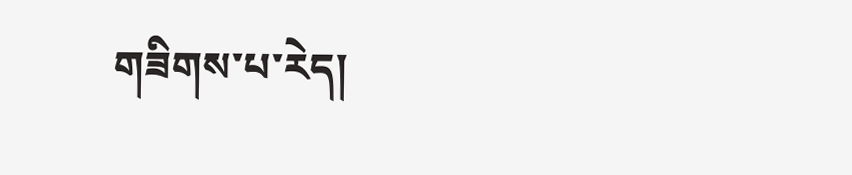གཟིགས་པ་རེད།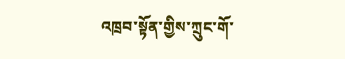འཁྲབ་སྟོན་གྱིས་ཀྲུང་གོ་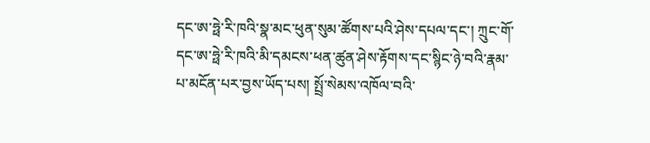དང་ཨ་ཧྥེ་རི་ཁའི་སྣ་མང་ཕུན་སུམ་ཚོགས་པའི་ཤེས་དཔལ་དང་། ཀྲུང་གོ་དང་ཨ་ཧྥེ་རི་ཁའི་མི་དམངས་ཕན་ཚུན་ཤེས་རྟོགས་དང་སྙིང་ཉེ་བའི་རྣམ་པ་མངོན་པར་བྱས་ཡོད་པས། སྤྲོ་སེམས་འཁོལ་བའི་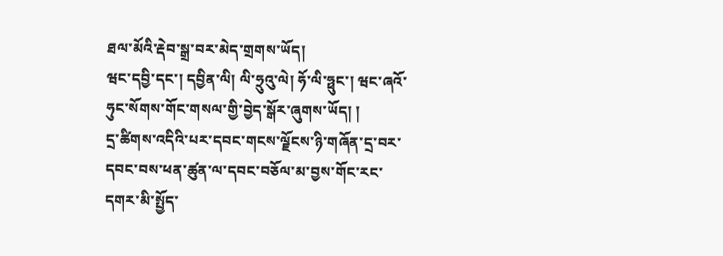ཐལ་མོའི་རྡེབ་སྒྲ་བར་མེད་གྲགས་ཡོད།
ཝང་དབྱི་དང་། དབྱིན་ལི། ལི་ཧྲུའུ་ལེ། ཧོ་ལི་ཧྥུང་། ཝང་ཞའོ་ཧུང་སོགས་གོང་གསལ་གྱི་བྱེད་སྒོར་ཞུགས་ཡོད། །
དྲ་ཚིགས་འདིའི་པར་དབང་གངས་ལྗོངས་ཉི་གཞོན་དྲ་བར་དབང་བས་ཕན་ཚུན་ལ་དབང་བཅོལ་མ་བྱས་གོང་རང་དགར་མི་སྤྱོད་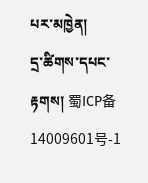པར་མཁྱེན།
དྲ་ཚིགས་དཔང་རྟགས། 蜀ICP备14009601号-1